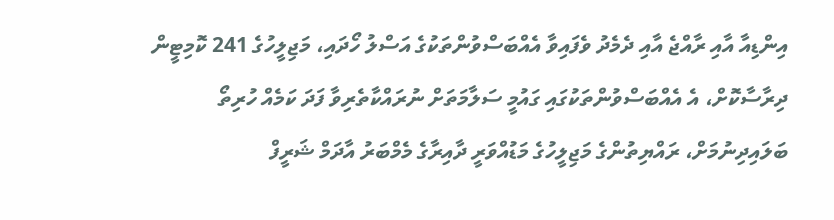އިންޑިއާ އާއި ރާއްޖެ އާއި ދެމެދު ވެފައިވާ އެއްބަސްވުންތަކުގެ އަސްލު ހޯދައި، މަޖިލީހުގެ 241 ކޮމިޓީން ދިރާސާކޮށް، އެ އެއްބަސްވުންތަކުގައި ގައުމީ ސަލާމަތަށް ނުރައްކާތެރިވާ ފަދަ ކަމެއް ހުރިތޯ ބަލައިދިނުމަށް، ރައްޔިތުންގެ މަޖިލީހުގެ މަޑުއްވަރީ ދާއިރާގެ މެމްބަރު އާދަމް ޝަރީފް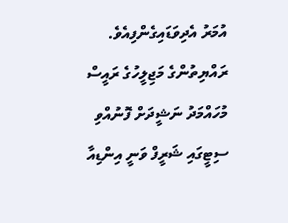އުމަރު އެދިވަޑައިގެންފިއެވެ.
ރައްޔިތުންގެ މަޖިލީހުގެ ރައީސް މުހައްމަދު ނަޝީދަށް ފޮނުއްވި ސިޓީގައި ޝަރީފް ވަނީ އިންޑިއާ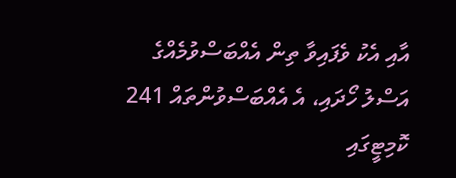އާއި އެކު ވެފައިވާ ތިން އެއްބަސްވުމެއްގެ އަސްލު ހޯދައި، އެ އެއްބަސްވުންތައް 241 ކޮމިޓީގައި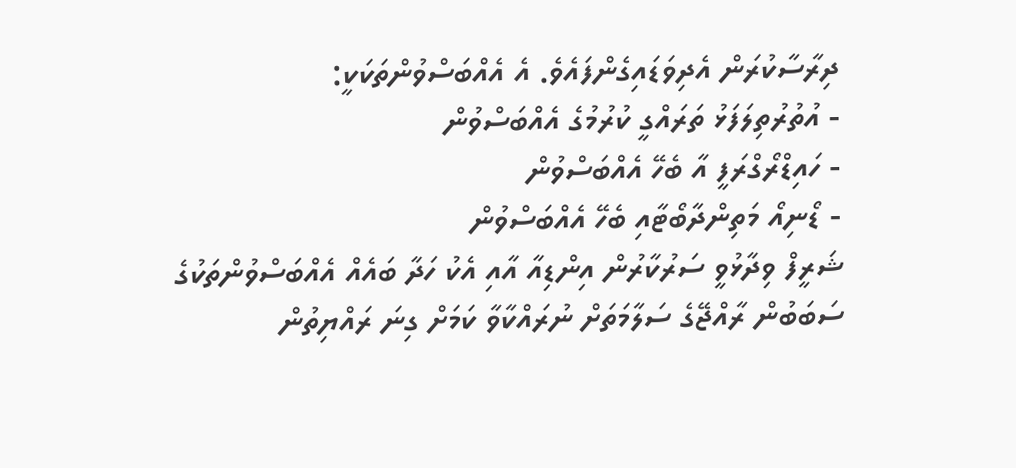ދިރާސާކުރަން އެދިވަޑައިގެންފައެވެ. އެ އެއްބަސްވުންތަކަކީ:
- އުތުރުތިލަފަޅު ތަރައްގީ ކުރުމުގެ އެއްބަސްވުން
- ހައިޑްރޯގްރަފީ އާ ބެހޭ އެއްބަސްވުން
- ޑޯނިއޯ މަތިންދާބޯޓާއި ބެހޭ އެއްބަސްވުން
ޝަރީފް ވިދާޅުވީ ސަރުކާރުން އިންޑިއާ އާއި އެކު ހަދާ ބައެއް އެއްބަސްވުންތަކުގެ ސަބަބުން ރާއްޖޭގެ ސަލާމަތަށް ނުރައްކާވާ ކަމަށް ގިނަ ރައްޔިތުން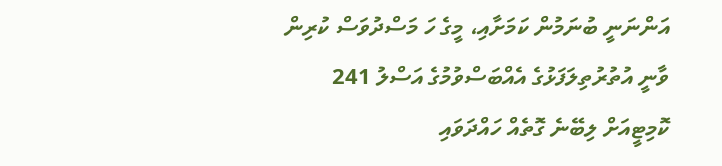އަންނަނީ ބުނަމުން ކަމަށާއި، މީގެ ހަ މަސްދުވަސް ކުރިން ވާނީ އުތުރުތިލަފަޅުގެ އެއްބަސްވުމުގެ އަސްލު 241 ކޮމިޓީއަށް ލިބޭނެ ގޮތެއް ހައްދަވައި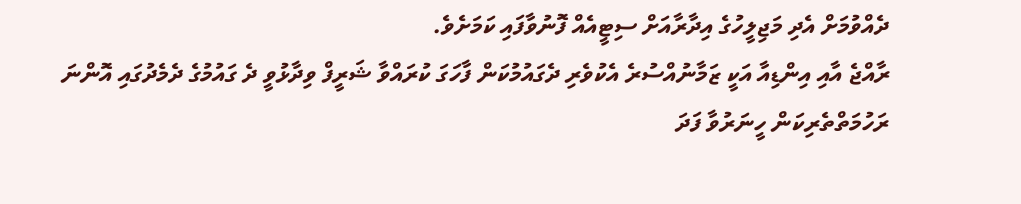ދެއްވުމަށް އެދި މަޖިލީހުގެ އިދާރާއަށް ސިޓީއެއް ފޮނުވާފައި ކަމަށެވެ.
ރާއްޖެ އާއި އިންޑިއާ އަކީ ޒަމާނުއްސުރެ އެކުވެރި ދެގައުމުކަން ފާހަގަ ކުރައްވާ ޝަރީފް ވިދާޅުވީ ދެ ގައުމުގެ ދެމެދުގައި އޮންނަ ރަހުމަތްތެރިކަން ހީނަރުވާ ފަދަ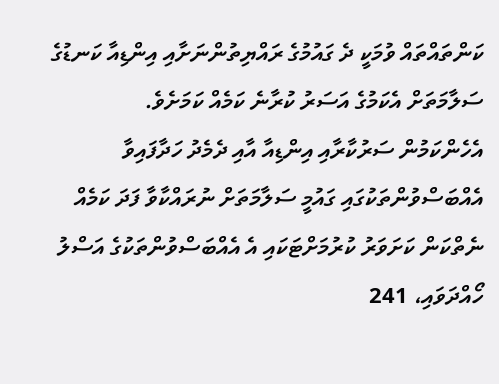ކަންތައްތައް ވުމަކީ ދެ ގައުމުގެ ރައްޔިތުންނަށާއި އިންޑިއާ ކަނޑުގެ ސަލާމަތަށް އެކަމުގެ އަސަރު ކުރާނެ ކަމެއް ކަމަށެވެ.
އެހެންކަމުން ސަރުކާރާއި އިންޑިއާ އާއި ދެމެދު ހަދާފައިވާ އެއްބަސްވުންތަކުގައި ގައުމީ ސަލާމަތަށް ނުރައްކާވާ ފަދަ ކަމެއް ނެތްކަން ކަށަވަރު ކުރުމަށްޓަކައި އެ އެއްބަސްވުންތަކުގެ އަސްލު ހޯއްދަވައި، 241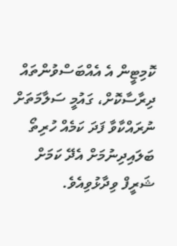ކޮމިޓީން އެ އެއްބަސްވުންތައް ދިރާސާކޮށް، ގައުމީ ސަލާމަތަށް ނުރައްކާވާ ފަދަ ކަމެއް ހުރިތޯ ބަލައިދިނުމަށް އެދޭ ކަމަށް ޝަރީފް ވިދާޅުވިއެވެ.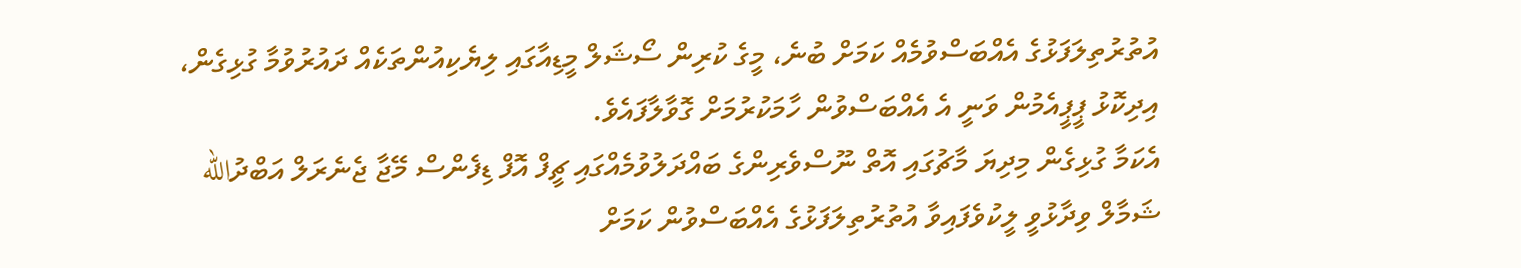އުތުރުތިލަފަޅުގެ އެއްބަސްވުމެއް ކަމަށް ބުނެ، މީގެ ކުރިން ސޯޝަލް މީޑިއާގައި ލިޔެކިއުންތަކެއް ދައުރުވުމާ ގުޅިގެން، އިދިކޮޅު ޕީޕީއެމުން ވަނީ އެ އެއްބަސްވުން ހާމަކުރުމަށް ގޮވާލާފައެވެ.
އެކަމާ ގުޅިގެން މިދިޔަ މާޗުގައި އޮތް ނޫސްވެރިންގެ ބައްދަލުވުމެއްގައި ޗީފް އޮފް ޑިފެންސް މޭޖާ ޖެނެރަލް އަބްދުالله ޝަމާލް ވިދާޅުވީ ލީކުވެފައިވާ އުތުރުތިލަފަޅުގެ އެއްބަސްވުން ކަމަށް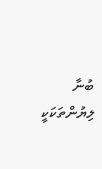ބުނާ ލިޔުންތަކަކީ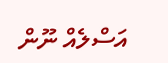އަސްލެއް ނޫން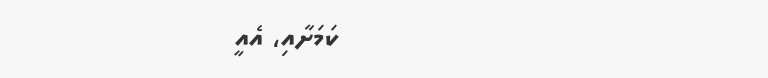ކަމަށާއި، އެއީ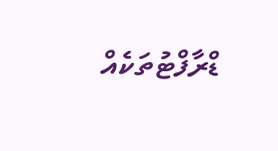ޑްރާފްޓުތަކެއް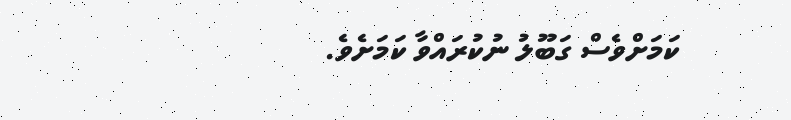ކަމަށްވެސް ގަބޫލު ނުކުރައްވާ ކަމަށެވެ.